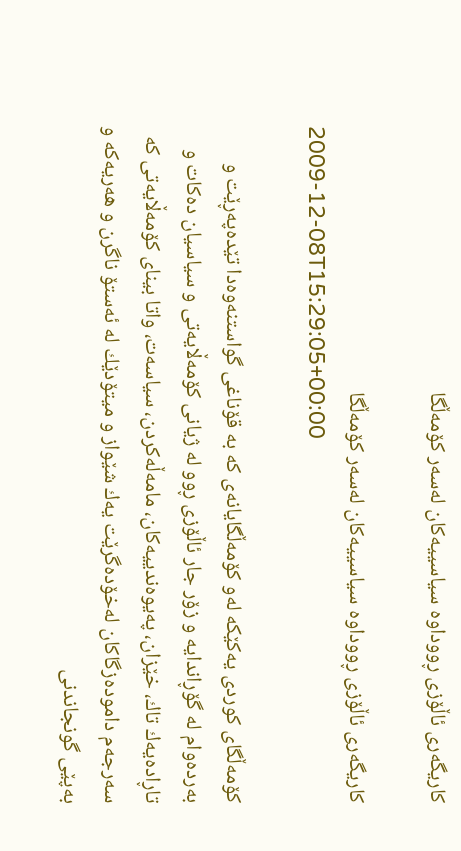كاریگه‌ری‌ ئاڵۆزی‌ ڕووداوه‌ سیاسییه‌كان له‌سه‌ر كۆمه‌ڵگا

كاریگه‌ری‌ ئاڵۆزی‌ ڕووداوه‌ سیاسییه‌كان له‌سه‌ر كۆمه‌ڵگا
2009-12-08T15:29:05+00:00

كۆمه‌ڵگای‌ كوردی‌ یه‌كێكه‌ له‌و كۆمه‌ڵگایانه‌ی‌ كه‌ به‌ قۆناغی گواستنه‌وه‌دا تێده‌په‌ڕێت و به‌رده‌وام له‌ گۆڕاندایه‌ و زۆر جار ئاڵۆزی‌ ڕوو له‌ ژیانی‌ كۆمه‌ڵایه‌تی و سیاسیان ده‌كات و تاڕاده‌یه‌ك تاك، خێزان، په‌یوه‌ندییه‌كان، مامه‌ڵه‌كردن، سیاسه‌ت، واتا بینای كۆمه‌ڵایه‌تی‌ كه‌ سه‌رجه‌م داموده‌زگاكان له‌خۆده‌گرێت یه‌ك شێواز و میتۆدێك له‌ ئه‌ستۆ ناگرن و هه‌ریه‌كه‌ و به‌پێی گونجاندنی‌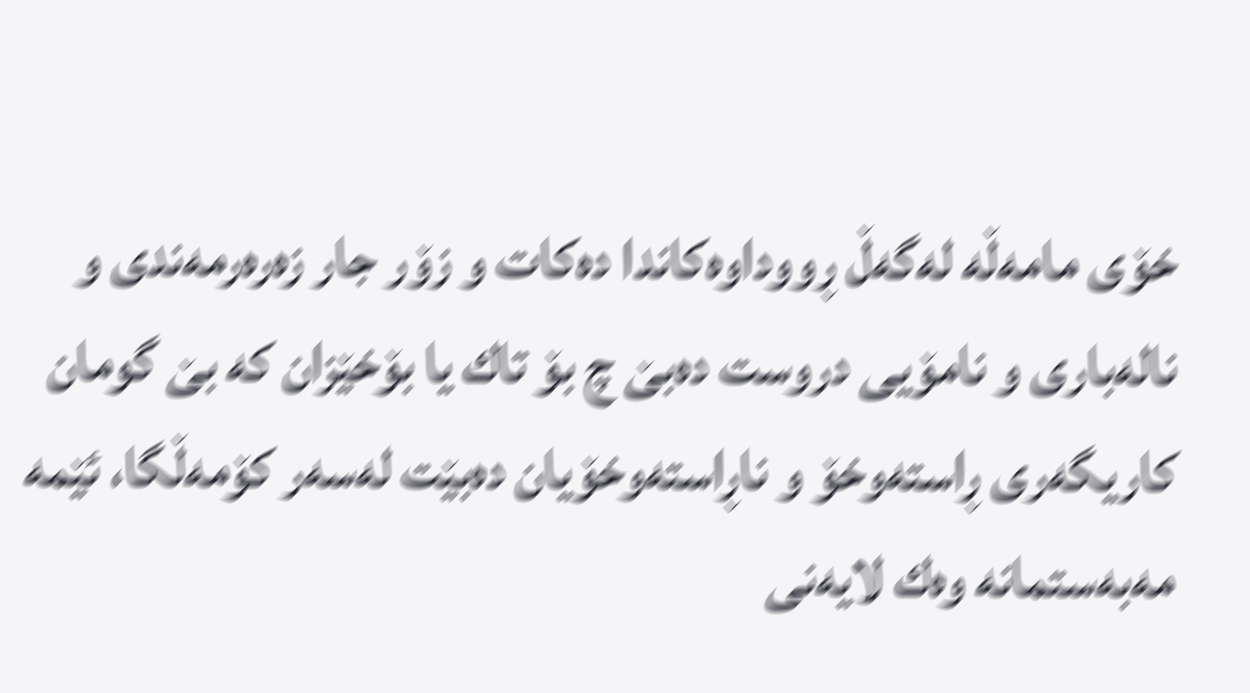خۆی مامه‌ڵه‌ له‌گه‌ڵ ڕووداوه‌كاندا ده‌كات و زۆر جار زه‌ره‌رمه‌ندی‌ و ناله‌باری‌ و نامۆیی دروست ده‌بێ چ بۆ تاك یا بۆخێزان كه‌ بێ گومان كاریگه‌ری‌ ڕاسته‌وخۆ و ناڕاسته‌وخۆیان ده‌بێت له‌سه‌ر كۆمه‌ڵگا، ئێمه‌ مه‌به‌ستمانه‌ وه‌ك لایه‌نی‌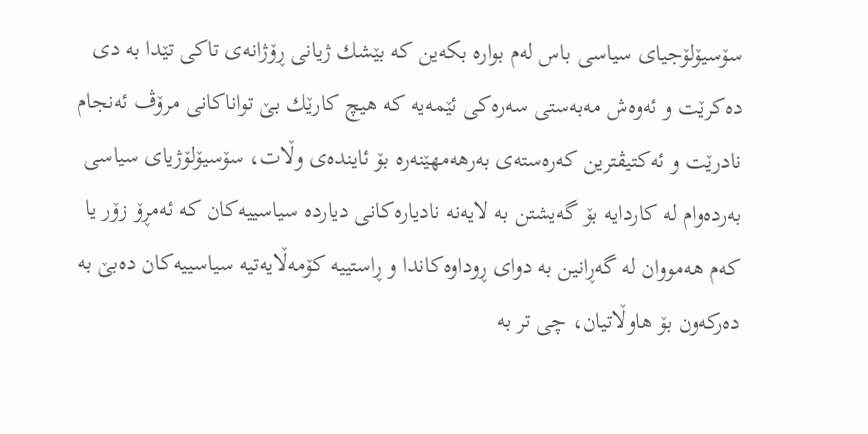سۆسیۆلۆجیای سیاسی‌ باس له‌م بواره‌ بكه‌ین كه‌ بێشك ژیانی‌ ڕۆژانه‌ی‌ تاكی‌ تێدا به‌ دی‌ ده‌كرێت و ئه‌وه‌ش مه‌به‌ستی‌ سه‌ره‌كی ئێمه‌یه‌ كه‌ هیچ كارێك بێ تواناكانی‌ مرۆڤ ئه‌نجام نادرێت و ئه‌كتیڤترین كه‌ره‌سته‌ی‌ به‌رهه‌مهێنه‌ره‌ بۆ ئاینده‌ی‌ وڵات، سۆسیۆلۆژیای سیاسی‌ به‌رده‌وام له‌ كاردایه‌ بۆ گه‌یشتن به‌ لایه‌نه‌ نادیاره‌كانی‌ دیارده‌ سیاسییه‌كان كه‌ ئه‌مڕۆ زۆر یا كه‌م هه‌مووان له‌ گه‌ڕانین به‌ دوای ڕوداوه‌كاندا و ڕاستییه‌ كۆمه‌ڵایه‌تیه‌ سیاسییه‌كان ده‌بێ به‌ ده‌ركه‌ون بۆ هاوڵاتیان، چی‌ تر به‌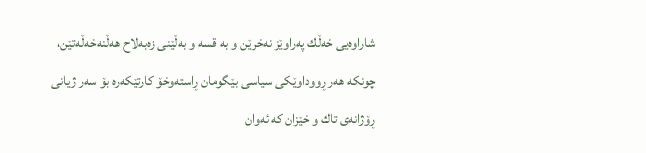شاراوه‌یی‌ خه‌ڵك په‌راوێز نه‌خرێن و به‌ قسه‌ و به‌ڵێنی زه‌به‌لاح هه‌ڵنه‌خه‌ڵه‌تێن، چونكه‌ هه‌ر ڕووداوێكی‌ سیاسی بێگومان ڕاسته‌وخۆ كارتێكه‌ره‌ بۆ سه‌ر ژیانی‌ ڕۆژانه‌ی‌ تاك و خێزان كه‌ ئه‌وان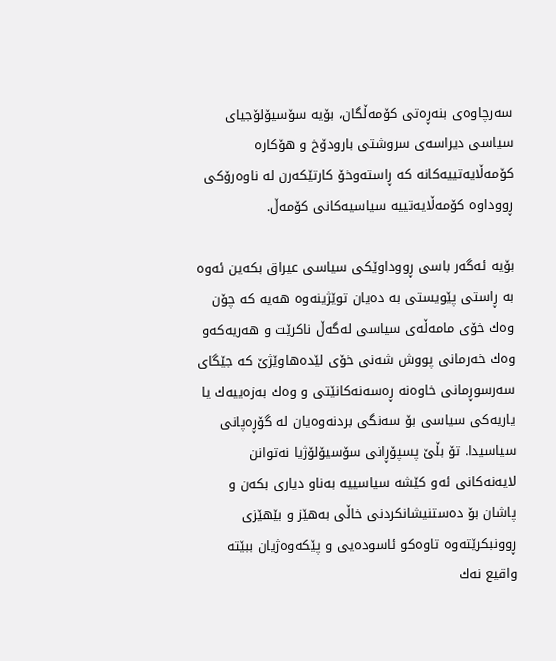سه‌رچاوه‌ی‌ بنه‌ڕه‌تی‌ كۆمه‌ڵگان، بۆیه‌ سۆسیۆلۆجیای سیاسی دیراسه‌ی‌ سروشتی‌ بارودۆخ و هۆكاره‌ كۆمه‌ڵایه‌تییه‌كانه‌ كه‌ ڕاسته‌وخۆ كارتێكه‌رن له‌ ناوه‌رۆكی‌ ڕووداوه‌ كۆمه‌ڵایه‌تییه‌ سیاسیه‌كانی‌ كۆمه‌ڵ.

بۆیه‌ ئه‌گه‌ر باسی‌ ڕووداوێكی‌ سیاسی عیراق بكه‌ین ئه‌وه‌ به‌ ڕاستی‌ پێویستی‌ به‌ ده‌یان توێژینه‌وه‌ هه‌یه‌ كه‌ چۆن وه‌ك خۆی‌ مامه‌ڵه‌ی سیاسی له‌گه‌ڵ ناكرێت و هه‌ریه‌كه‌و وه‌ك خه‌رمانی پووش شه‌نی‌ خۆی‌ لێده‌هاوێژێ كه‌ جێگای سه‌رسوڕمانی‌ خاوه‌نه‌ ڕه‌سه‌نه‌كانێتی‌ و وه‌ك به‌زه‌ییه‌ك یا یاریه‌كی‌ سیاسی بۆ سه‌نگی‌ بردنه‌وه‌یان له‌ گۆڕه‌پانی سیاسیدا. تۆ بڵێ پسپۆڕانی سۆسیۆلۆژیا نه‌توانن لایه‌نه‌كانی‌ ئه‌و كێشه‌ سیاسییه‌ به‌ناو دیاری‌ بكه‌ن و پاشان بۆ ده‌ستنیشانكردنی‌ خاڵی به‌هێز و بێهێزی‌ ڕوونبكرێته‌وه‌ تاوه‌كو ئاسوده‌یی‌ و پێكه‌وه‌ژیان ببێته‌ واقیع نه‌ك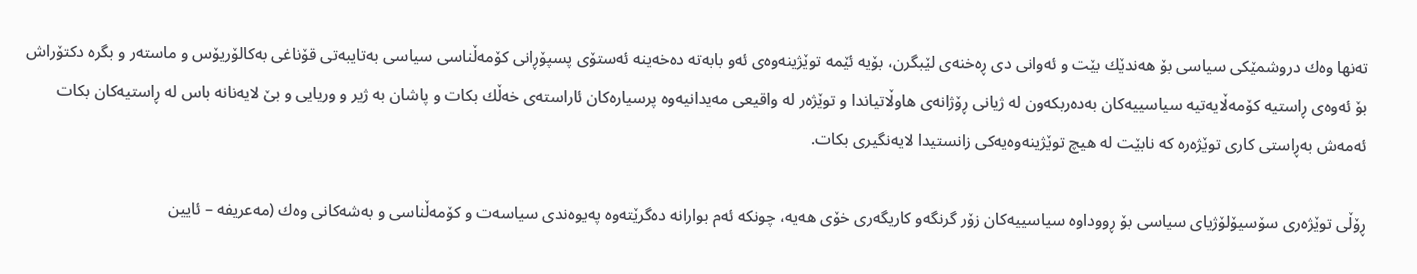ته‌نها وه‌ك دروشمێكی‌ سیاسی بۆ هه‌ندێك بێت و ئه‌وانی‌ دی ڕه‌خنه‌ی‌ لێبگرن، بۆیه‌ ئێمه‌ توێژینه‌وه‌ی‌ ئه‌و بابه‌ته‌ ده‌خه‌ینه‌ ئه‌ستۆی پسپۆڕانی‌ كۆمه‌ڵناسی سیاسی به‌تایبه‌تی‌ قۆناغی به‌كالۆریۆس و ماسته‌ر و بگره‌ دكتۆراش بۆ ئه‌وه‌ی‌ ڕاستیه‌ كۆمه‌ڵایه‌تیه‌ سیاسییه‌كان به‌ده‌ربكه‌ون له‌ ژیانی‌ ڕۆژانه‌ی‌ هاوڵاتیاندا و توێژه‌ر له‌ واقیعی‌ مه‌یدانیه‌وه‌ پرسیاره‌كان ئاراسته‌ی‌ خه‌ڵك بكات و پاشان به‌ ژیر و وریایی و بێ‌ لایه‌نانه‌ باس له‌ ڕاستیه‌كان بكات ئه‌مه‌ش به‌ڕاستی كاری‌ توێژه‌ره‌ كه‌ نابێت له‌ هیچ توێژینه‌وه‌یه‌كی‌ زانستیدا لایه‌نگیری بكات.

ڕۆڵی توێژه‌ری‌ سۆسیۆلۆژیای سیاسی بۆ ڕووداوه‌ سیاسییه‌كان زۆر گرنگه‌و كاریگه‌ری‌ خۆی‌ هه‌یه‌، چونكه‌ ئه‌م بوارانه‌ ده‌گرێته‌وه‌ په‌یوه‌ندی‌ سیاسه‌ت و كۆمه‌ڵناسی‌ و به‌شه‌كانی‌ وه‌ك (مه‌عریفه‌ – ئایین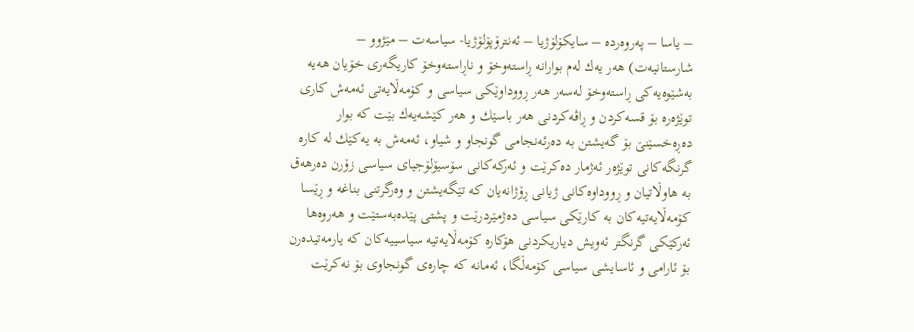– یاسا – په‌روه‌رده‌ – سایكۆلۆژیا – ئه‌نترۆپۆلۆژیا- سیاسه‌ت – مێژوو – شارستانیه‌ت) هه‌ر یه‌ك له‌م بوارانه‌ ڕاسته‌وخۆ و ناڕاسته‌وخۆ كاریگه‌ری‌ خۆیان هه‌یه‌ به‌شێوه‌یه‌كی‌ ڕاسته‌وخۆ له‌سه‌ر هه‌ر ڕووداوێكی سیاسی و كۆمه‌ڵایه‌تی‌ ئه‌مه‌ش كاری‌ توێژه‌ره‌ بۆ قسه‌كردن و ڕاڤه‌كردنی‌ هه‌ر باسێك و هه‌ر كێشه‌یه‌ك بێت كه‌ بوار ده‌ڕه‌خسێنێ‌ بۆ گه‌یشتن به‌ ده‌رئه‌نجامی‌ گونجاو و شیاو، ئه‌مه‌ش به‌ یه‌كێك له‌ كاره‌ گرنگه‌كانی‌ توێژه‌ر ئه‌ژمار ده‌كرێت و ئه‌ركه‌كانی‌ سۆسیۆلۆجیای‌ سیاسی زۆرن ده‌رهه‌ق به‌ هاوڵاتیان و ڕووداوه‌كانی‌ ژیانی‌ ڕۆژانه‌یان كه‌ تێگه‌یشتن و وه‌رگرتنی‌ بناغه‌ و ڕێسا كۆمه‌ڵایه‌تیه‌كان به‌ كارێكی‌ سیاسی ده‌ژمێردرێت و پشتی‌ پێده‌به‌ستێت و هه‌روه‌ها ئه‌ركێكی گرنگتر ئه‌ویش دیاریكردنی‌ هۆكاره‌ كۆمه‌ڵایه‌تیه‌ سیاسییه‌كان كه‌ یارمه‌تیده‌رن بۆ ئارامی‌ و ئاسایشی‌ سیاسی كۆمه‌ڵگا، ئه‌مانه‌ كه‌ چاره‌ی‌ گونجاوی‌ بۆ نه‌كرێت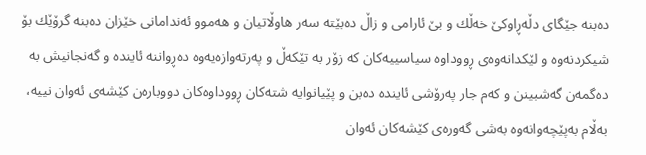ده‌بنه‌ جێگای‌ دڵه‌ڕاوكێ‌ خه‌ڵك و بێ ئارامی‌ و زاڵ ده‌بێته‌ سه‌ر هاوڵاتیان و هه‌موو ئه‌ندامانی‌ خێزان ده‌بنه‌ گرۆێك بۆ شیكردنه‌وه‌ و لێكدانه‌وه‌ی‌ ڕووداوه‌ سیاسییه‌كان كه‌ زۆر به‌ تێكه‌ڵ و په‌رته‌وازه‌یه‌وه‌ ده‌ڕواننه‌ ئاینده‌ و گه‌نجانیش به‌ ده‌گمه‌ن گه‌شبینن و كه‌م جار په‌رۆشی‌ ئاینده‌ ده‌بن و پێیانوایه‌ شته‌كان ڕووداوه‌كان دووباره‌ن كێشه‌ی‌ ئه‌وان نییه‌، به‌ڵام به‌پێچه‌وانه‌وه‌ به‌شی گه‌وره‌ی‌ كێشه‌كان ئه‌وان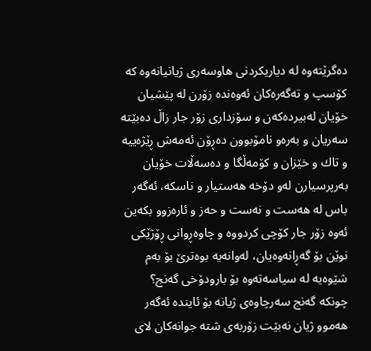ده‌گرێته‌وه‌ له‌ دیاریكردنی‌ هاوسه‌ری‌ ژیانیانه‌وه‌ كه‌ كۆسپ و ته‌گه‌ره‌كان ئه‌وه‌نده‌ زۆرن له‌ پێشیان خۆیان له‌بیرده‌كه‌ن و سۆزداری زۆر جار زاڵ ده‌بێته‌ سه‌ریان و به‌ره‌و نامۆبوون ده‌ڕۆن ئه‌مه‌ش ڕێژه‌ییه‌ و تاك و خێزان و كۆمه‌ڵگا و ده‌سه‌ڵات خۆیان به‌رپرسیارن له‌و دۆخه‌ هه‌ستیار و ناسكه‌، ئه‌گه‌ر باس له‌ هه‌ست و نه‌ست و حه‌ز و ئاره‌زوو بكه‌ین ئه‌وه‌ زۆر جار كۆچی‌ كردووه‌ و چاوه‌ڕوانی‌ ڕۆژێكی نوێن بۆ گه‌ڕانه‌وه‌یان، له‌وانه‌یه‌ بوه‌ترێ بۆ به‌م شێوه‌یه‌ له‌ سیاسه‌ته‌وه‌ بۆ بارودۆخی گه‌نج؟ چونكه‌ گه‌نج سه‌رچاوه‌ی‌ ژیانه‌ بۆ ئاینده‌ ئه‌گه‌ر هه‌موو ژیان نه‌بێت زۆربه‌ی شته‌ جوانه‌كان لای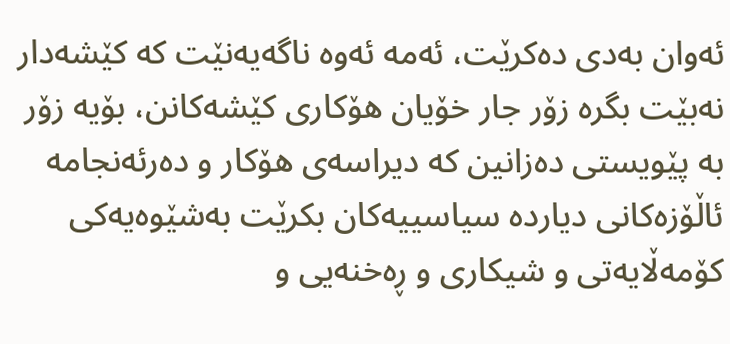ئه‌وان به‌دی‌ ده‌كرێت، ئه‌مه‌ ئه‌وه‌ ناگه‌یه‌نێت كه‌ كێشه‌دار نه‌بێت بگره‌ زۆر جار خۆیان هۆكاری كێشه‌كانن، بۆیه‌ زۆر به‌ پێویستی‌ ده‌زانین كه‌ دیراسه‌ی‌ هۆكار و ده‌رئه‌نجامه‌ ئاڵۆزه‌كانی‌ دیارده‌ سیاسییه‌كان بكرێت به‌شێوه‌یه‌كی‌ كۆمه‌ڵایه‌تی‌ و شیكاری‌ و ڕه‌خنه‌یی و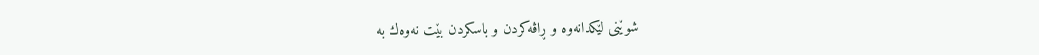شوێنی‌ لێكدانه‌وه‌ و ڕاڤه‌كردن و باسكردن بێت نه‌وه‌ك به‌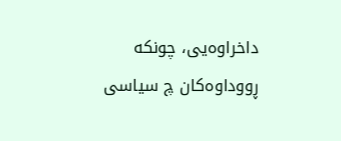داخراوه‌یی، چونكه‌ ڕووداوه‌كان چ سیاسی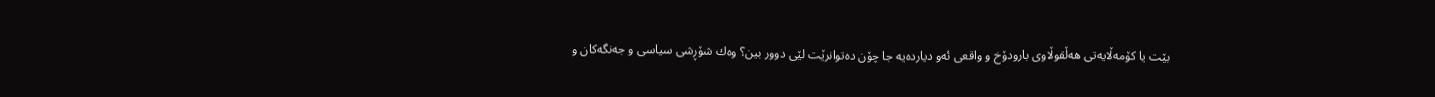بێت یا كۆمه‌ڵایه‌تی‌ هه‌ڵقوڵاوی‌ بارودۆخ و واقعی ئه‌و دیارده‌یه‌ جا چۆن ده‌توانرێت لێی‌ دوور بین؟ وه‌ك شۆڕشی سیاسی و جه‌نگه‌كان و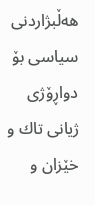هه‌ڵبژاردنی‌ سیاسی بۆ دواڕۆژی ژیانی‌ تاك و خێزان و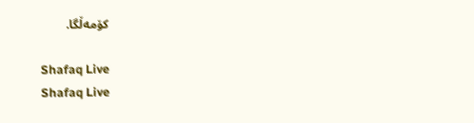كۆمه‌ڵگا.

Shafaq Live
Shafaq Live